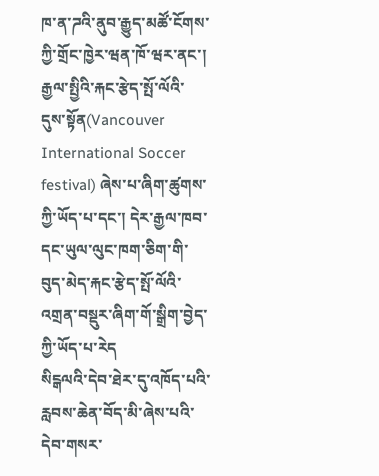ཁ་ན་ཌའི་ནུབ་རྒྱུད་མཚོ་ངོགས་ཀྱི་གྲོང་ཁྱེར་ཝན་ཁོ་ཝར་ནང་། རྒྱལ་སྤྱིའི་རྐང་རྩེད་སྤོ་ལོའི་དུས་སྟོན(Vancouver International Soccer festival) ཞེས་པ་ཞིག་ཚུགས་ཀྱི་ཡོད་པ་དང་། དེར་རྒྱལ་ཁབ་དང་ཡུལ་ལུང་ཁག་ཅིག་གི་བུད་མེད་རྐང་རྩེད་སྤོ་ལོའི་འགྲན་བསྡུར་ཞིག་གོ་སྒྲིག་བྱེད་ཀྱི་ཡོད་པ་རེད
སིངྒལའི་དེབ་ཐེར་དུ་འཁོད་པའི་རླབས་ཆེན་བོད་མི་ཞེས་པའི་དེབ་གསར་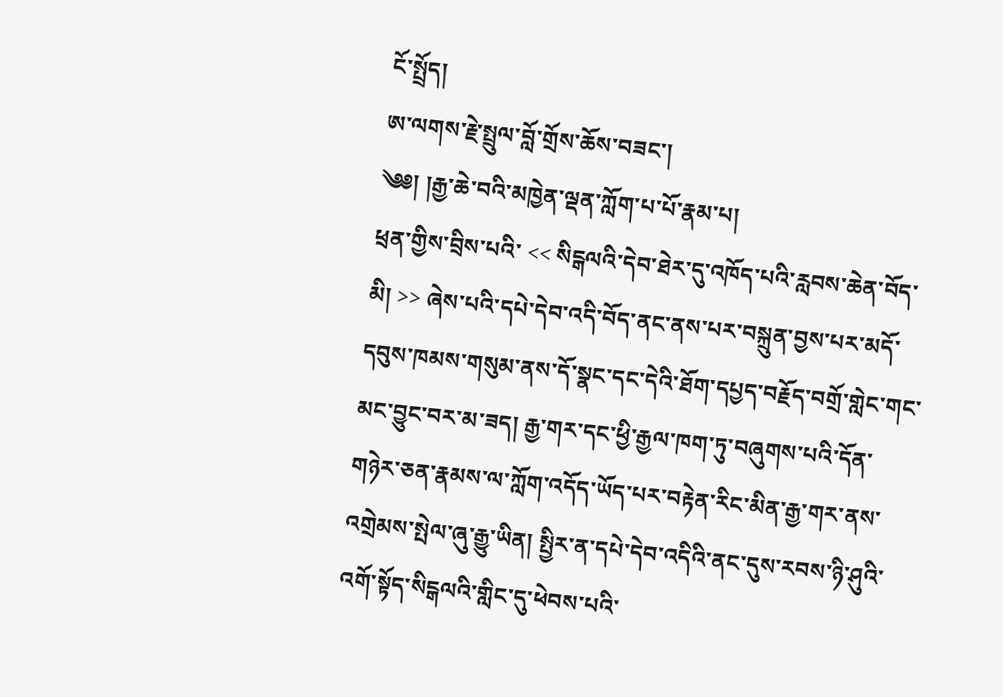ངོ་སྤྲོད།
ཨ་ལགས་རྗེ་སྤྲུལ་བློ་གྲོས་ཆོས་བཟང་།
༄༅། །རྒྱ་ཆེ་བའི་མཁྱེན་ལྡན་ཀློག་པ་པོ་རྣམ་པ།
ཕྲན་གྱིས་བྲིས་པའི་ << སིངྒལའི་དེབ་ཐེར་དུ་འཁོད་པའི་རླབས་ཆེན་བོད་མི། >> ཞེས་པའི་དཔེ་དེབ་འདི་བོད་ནང་ནས་པར་བསྐྲུན་བྱས་པར་མདོ་དབུས་ཁམས་གསུམ་ནས་དོ་སྣང་དང་དེའི་ཐོག་དཔྱད་བརྗོད་བགྲོ་གླེང་གང་མང་བྱུང་བར་མ་ཟད། རྒྱ་གར་དང་ཕྱི་རྒྱལ་ཁག་ཏུ་བཞུགས་པའི་དོན་གཉེར་ཅན་རྣམས་ལ་ཀློག་འདོད་ཡོད་པར་བརྟེན་རིང་མིན་རྒྱ་གར་ནས་འགྲེམས་སྤེལ་ཞུ་རྒྱུ་ཡིན། སྤྱིར་ན་དཔེ་དེབ་འདིའི་ནང་དུས་རབས་ཉི་ཤུའི་འགོ་སྟོད་སིངྒལའི་གླིང་དུ་ཕེབས་པའི་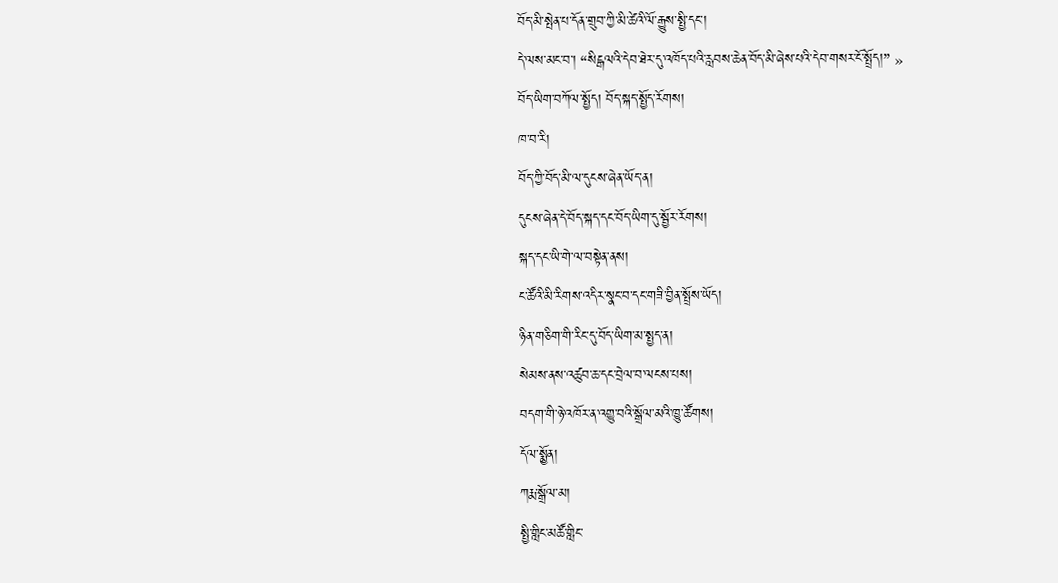བོད་མི་སྤེན་པ་དོན་གྲུབ་ཀྱི་མི་ཚེའི་ལོ་རྒྱུས་སྤྱི་དང་།
དེ་ལས་མང་བ་། “སིངྒལའི་དེབ་ཐེར་དུ་འཁོད་པའི་རླབས་ཆེན་བོད་མི་ཞེས་པའི་དེབ་གསར་ངོ་སྤྲོད།” »
བོད་ཡིག་བཀོལ་སྤྱོད། བོད་སྐད་སྤྱོད་རོགས།
ཁ་བ་རི།
བོད་ཀྱི་བོད་མི་ལ་དུངས་ཞེན་ཡོད་ན།
དུངས་ཞེན་དེ་བོད་སྐད་དང་བོད་ཡིག་དུ་སྦྱོར་རོགས།
སྐད་དང་ཡི་གེ་ལ་བསྟེན་ནས།
ང་ཚོའི་མི་རིགས་འདིར་སྣང་བ་དང་གཟི་བྱིན་སྤྲོས་ཡོད།
ཉིན་གཅིག་གི་རིང་དུ་བོད་ཡིག་མ་སྤྱད་ན།
སེམས་ནས་འཚུབ་ཆ་དང་བྲེལ་བ་ལངས་པས།
བདག་གི་ཉེ་འཁོར་ན་འགྱུ་བའི་སྒྲོལ་མའི་ཁྱུ་ཚོགས།
དོལ་སྨྱོན།
ཀརྨ་སྒྲོལ་མ།
སྤྱི་གླིང་མཚོ་གླིང་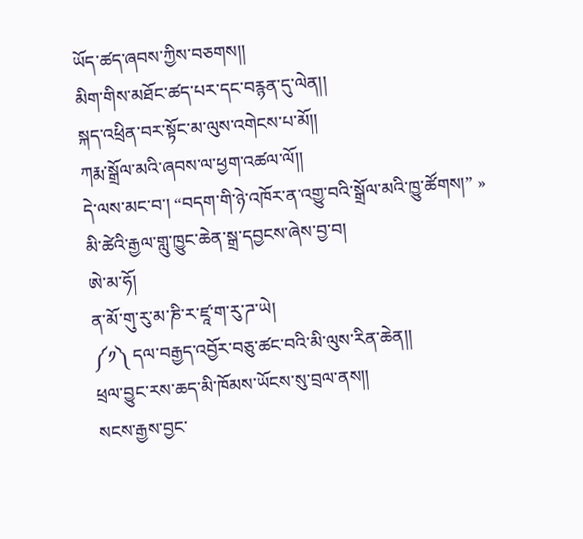ཡོད་ཚད་ཞབས་ཀྱིས་བཅགས།།
མིག་གིས་མཐོང་ཚད་པར་དང་བརྙན་དུ་ལེན།།
སྐད་འཕྲིན་བར་སྟོང་མ་ལུས་འགེངས་པ་མོ།།
ཀརྨ་སྒྲོལ་མའི་ཞབས་ལ་ཕྱག་འཚལ་ལོ།།
དེ་ལས་མང་བ་། “བདག་གི་ཉེ་འཁོར་ན་འགྱུ་བའི་སྒྲོལ་མའི་ཁྱུ་ཚོགས།” »
མི་ཚེའི་རྒྱལ་གླུ་ཁྱུང་ཆེན་སྒྲ་དབྱངས་ཞེས་བྱ་བ།
ཨེ་མ་ཧོ།
ན་མོ་གུ་རུ་མ་ཎི་ར་ཛཱ་ག་རུ་ཌ་ཡེ།
༼༡༽ དལ་བརྒྱད་འབྱོར་བཅུ་ཚང་བའི་མི་ལུས་རིན་ཆེན།།
ཕྲལ་བྱུང་རས་ཆད་མི་ཁོམས་ཡོངས་སུ་བྲལ་ནས།།
སངས་རྒྱས་བྱང་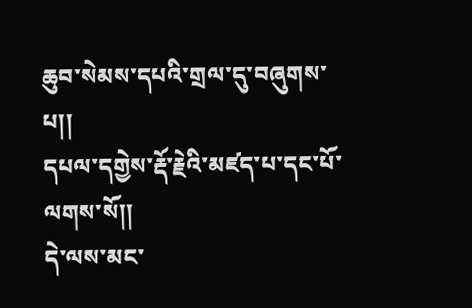ཆུབ་སེམས་དཔའི་གྲལ་དུ་བཞུགས་པ།།
དཔལ་དགྱེས་རྡོ་རྗེའི་མཛད་པ་དང་པོ་ལགས་སོ།།
དེ་ལས་མང་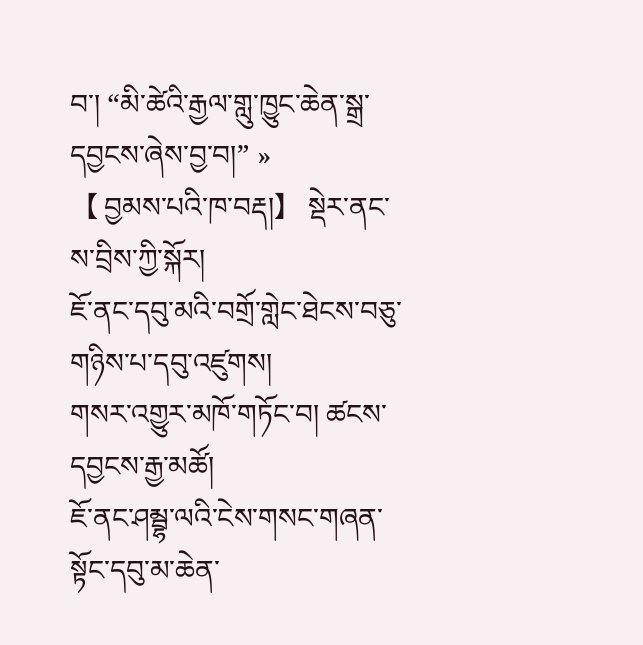བ་། “མི་ཚེའི་རྒྱལ་གླུ་ཁྱུང་ཆེན་སྒྲ་དབྱངས་ཞེས་བྱ་བ།” »
【 བྱམས་པའི་ཁ་བརྡ།】 སྡེར་ནང་ས་བྲིས་ཀྱི་སྐོར།
ཇོ་ནང་དབུ་མའི་བགྲོ་གླེང་ཐེངས་བཅུ་གཉིས་པ་དབུ་འཛུགས།
གསར་འགྱུར་མཁོ་གཏོང་བ། ཚངས་དབྱངས་རྒྱ་མཚོ།
ཇོ་ནང་ཤམྦྷ་ལའི་ངེས་གསང་གཞན་སྟོང་དབུ་མ་ཆེན་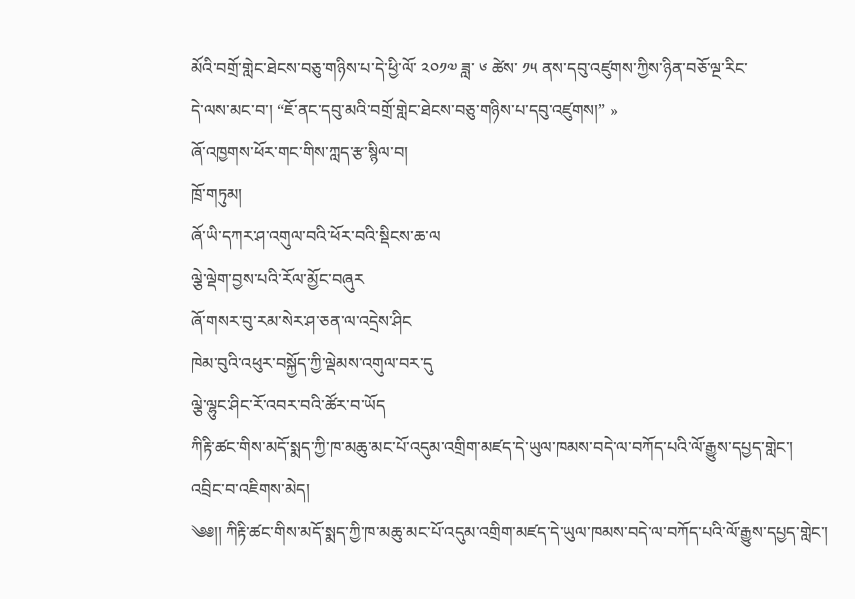མོའི་བགྲོ་གླེང་ཐེངས་བཅུ་གཉིས་པ་དེ་ཕྱི་ལོ་ ༢༠༡༧ ཟླ་ ༦ ཚེས་ ༡༥ ནས་དབུ་འཛུགས་ཀྱིས་ཉིན་བཅོ་ལྔ་རིང་
དེ་ལས་མང་བ་། “ཇོ་ནང་དབུ་མའི་བགྲོ་གླེང་ཐེངས་བཅུ་གཉིས་པ་དབུ་འཛུགས།” »
ཞོ་འཁྱགས་ཕོར་གང་གིས་ཀླད་རྩ་སྙིལ་བ།
ཁྲོ་གཏུམ།
ཞོ་ཡི་དཀར་ཤ་འགུལ་བའི་ཕོར་བའི་སྡིངས་ཆ་ལ
ལྕེ་ལྡེག་བྱས་པའི་རོལ་མྱོང་བཞུར
ཞོ་གསར་བུ་རམ་སེར་ཤ་ཅན་ལ་འདྲེས་ཤིང
ཁེམ་བུའི་འཕུར་བསྐྱོད་ཀྱི་ལྡེམས་འགུལ་བར་དུ
ལྕེ་ལྷུང་ཤིང་རོ་འབར་བའི་ཚོར་བ་ཡོད
ཀིརྟི་ཚང་གིས་མདོ་སྨད་ཀྱི་ཁ་མཆུ་མང་པོ་འདུམ་འགྲིག་མཛད་དེ་ཡུལ་ཁམས་བདེ་ལ་བཀོད་པའི་ལོ་རྒྱུས་དཔྱད་གླེང་།
འབྲིང་བ་འཇིགས་མེད།
༄༅།། ཀིརྟི་ཚང་གིས་མདོ་སྨད་ཀྱི་ཁ་མཆུ་མང་པོ་འདུམ་འགྲིག་མཛད་དེ་ཡུལ་ཁམས་བདེ་ལ་བཀོད་པའི་ལོ་རྒྱུས་དཔྱད་གླེང་།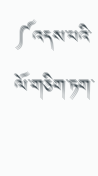༼འདས་པའི་ལོ་གཅིག་ཏག་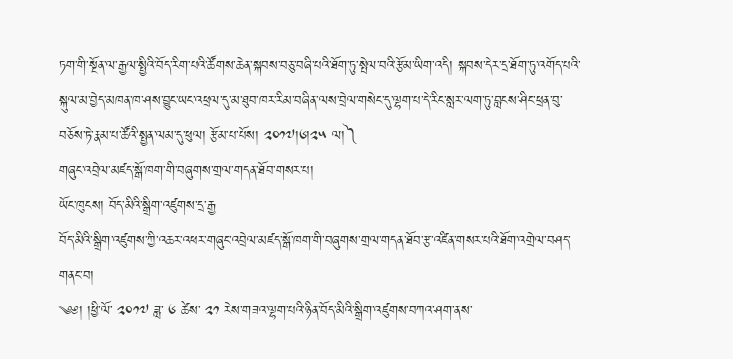ཏག་གི་སྔོན་ལ་རྒྱལ་སྤྱིའི་བོད་རིག་པའི་ཚོགས་ཆེན་སྐབས་བཅུ་བཞི་པའི་ཐོག་ཏུ་སྤེལ་བའི་རྩོམ་ཡིག་འདི། སྐབས་དེར་དྲ་ཐོག་ཏུ་འགོད་པའི་སྐུལ་མ་བྱེད་མཁན་ཁ་ཤས་བྱུང་ཡང་འཕྲལ་དུ་མ་ཐུབ་ཁར་རིམ་བཞིན་ལས་བྲེལ་གསེང་དུ་ལྷག་པ་དེ་རིང་སླར་ལག་ཏུ་བླངས་ཤིང་ཕྲན་བུ་བཅོས་ཏེ་རྣམ་པ་ཚོའི་སྤྱན་ལམ་དུ་ཕུལ། རྩོམ་པ་པོས། ༢༠༡༧།༦།༢༥ ལ།༽
གཞུང་འབྲེལ་མཛད་སྒོ་ཁག་གི་བཞུགས་གྲལ་གདན་ཐོབ་གསར་པ།
ཡོང་ཁུངས། བོད་མིའི་སྒྲིག་འཛུགས་དྲ་རྒྱ
བོད་མིའི་སྒྲིག་འཛུགས་ཀྱི་འཆར་འཕར་གཞུང་འབྲེལ་མཛད་སྒོ་ཁག་གི་བཞུགས་གྲལ་གདན་ཐོབ་རྩ་འཛིན་གསར་པའི་ཐོག་འགྲེལ་བཤད་གནང་བ།
༄༅། །ཕྱི་ལོ་ ༢༠༡༧ ཟླ་ ༦ ཚེས་ ༢༡ རེས་གཟའ་ལྷག་པའི་ཉིན་བོད་མིའི་སྒྲིག་འཛུགས་བཀའ་ཤག་ནས་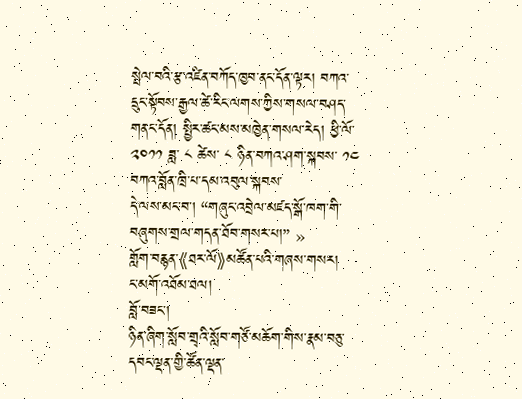སྤེལ་བའི་རྩ་འཛིན་བཀོད་ཁྱབ་ནང་དོན་ལྟར། བཀའ་དྲུང་སྟོབས་རྒྱལ་ཚེ་རིང་ལགས་ཀྱིས་གསལ་བཤད་གནང་དོན། སྤྱིར་ཚང་མས་མཁྱེན་གསལ་རེད། ཕྱི་ལོ་ ༢༠༡༡ ཟླ་ ༨ ཚེས་ ༨ ཉིན་བཀའ་ཤག་སྐབས་ ༡༤ བཀའ་བློན་ཁྲི་པ་དམ་འབུལ་སྐབས་
དེ་ལས་མང་བ་། “གཞུང་འབྲེལ་མཛད་སྒོ་ཁག་གི་བཞུགས་གྲལ་གདན་ཐོབ་གསར་པ།” »
གློག་བརྙན་《ཐར་ལོ》མཚོན་པའི་གཞས་གསར།
ང་མགོ་འཐོམ་ཐལ།
བློ་བཟང་།
ཉིན་ཞིག་སློབ་གྲྭའི་སློབ་གཙོ་མཆོག་གིས་རྣམ་བཅུ་དབང་ལྡན་གྱི་ཚོན་ལྡན་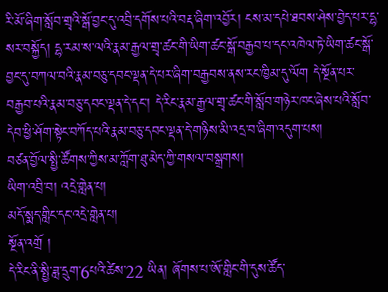རི་མོ་ཞིག་སློབ་གྲྭའི་སྒོ་བྱང་དུ་འབྲི་དགོས་པའི་བརྡ་ཞིག་འབྱོར། ངས་མ་དཔེ་ཐབས་ཤེས་བྱེད་པར་དྷ་སར་བསྐྱོད། དྷ་རམ་ས་ལའི་རྣམ་རྒྱལ་གྲྭ་ཚང་གི་ཡིག་ཚང་སྒོ་བརྒྱབ་པ་དང་འཁེལ་ཏེ་ཡིག་ཚང་སྒོ་བྱང་དུ་བཀལ་བའི་རྣམ་བཅུ་དབང་ལྡན་དེ་པར་ཞིག་བརྒྱབས་ནས་རང་ཁྱིམ་དུ་ལོག དེ་སྔོན་པར་བརྒྱབ་པའི་རྣམ་བཅུ་དབང་ལྡན་དེ་དང་། དེ་རིང་རྣམ་རྒྱལ་གྲྭ་ཚང་གི་སློབ་གཉེར་ཁང་ཞེས་པའི་སློབ་དེབ་ཕྱི་ཤོག་སྟེང་བཀོད་པའི་རྣམ་བཅུ་དབང་ལྡན་དེ་གཉིས་མི་འདྲ་བ་ཞིག་འདུག་པས།
བཙན་བྱོལ་སྤྱི་ཚོགས་ཀྱིས་མ་ཀློག་ཐུ་མེད་ཀྱི་གསལ་བསྒྲགས།
ཡིག་འབྲི་བ། འདྲེ་གླེན་པ།
མདོ་སྨད་གླིང་དང་འདྲེ་གླེན་པ།
སྔོན་འགྲོ །
དེ་རིང་ནི་སྤྱི་ཟླ་དྲུག་6པའི་ཚེས་22 ཡིན། ཞོགས་པ་ཨོ་གླིང་གི་དུས་ཚོད་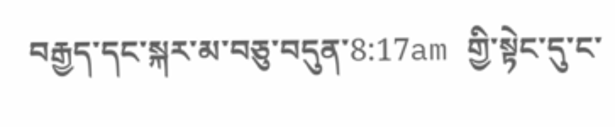བརྒྱད་དང་སྐར་མ་བཅུ་བདུན་8:17am གྱི་སྟེང་དུ་ང་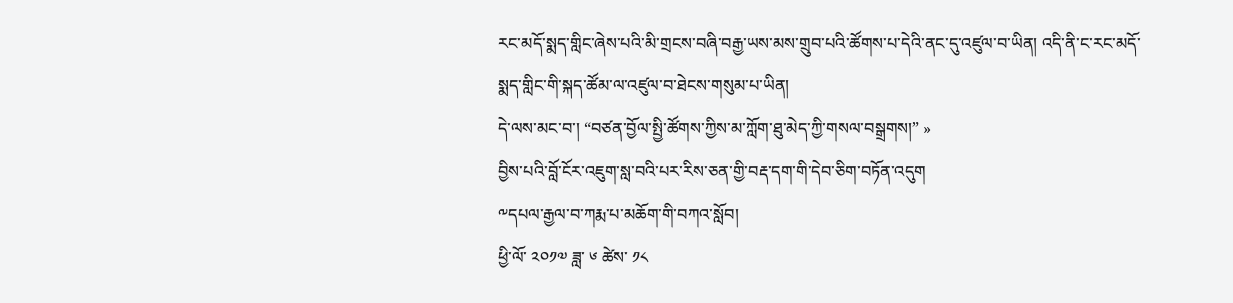རང་མདོ་སྨད་གླིང་ཞེས་པའི་མི་གྲངས་བཞི་བརྒྱ་ཡས་མས་གྲུབ་པའི་ཚོགས་པ་དེའི་ནང་དུ་འཛུལ་བ་ཡིན། འདི་ནི་ང་རང་མདོ་སྨད་གླིང་གི་སྐད་ཚོམ་ལ་འཛུལ་བ་ཐེངས་གསུམ་པ་ཡིན།
དེ་ལས་མང་བ་། “བཙན་བྱོལ་སྤྱི་ཚོགས་ཀྱིས་མ་ཀློག་ཐུ་མེད་ཀྱི་གསལ་བསྒྲགས།” »
བྱིས་པའི་བློ་ངོར་འཇུག་སླ་བའི་པར་རིས་ཅན་གྱི་བརྡ་དག་གི་དེབ་ཅིག་བཏོན་འདུག
༸དཔལ་རྒྱལ་བ་ཀརྨ་པ་མཆོག་གི་བཀའ་སློབ།
ཕྱི་ལོ་ ༢༠༡༧ ཟླ་ ༦ ཚེས་ ༡༨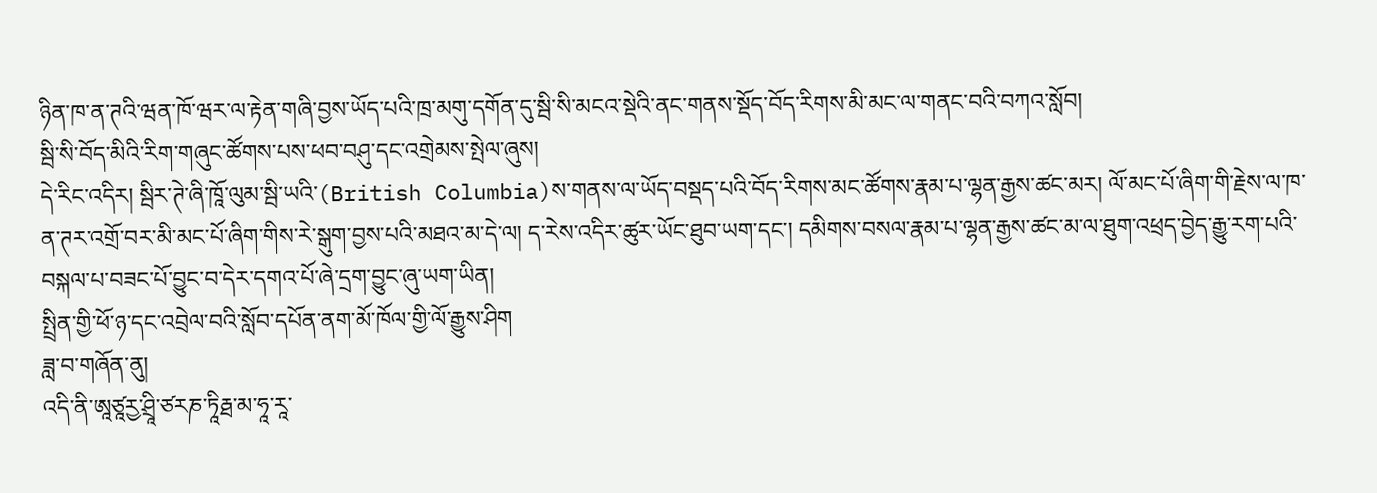ཉིན་ཁ་ན་ཊའི་ཝན་ཁོ་ཝར་ལ་རྟེན་གཞི་བྱས་ཡོད་པའི་ཁྲ་མགུ་དགོན་དུ་སྦི་སི་མངའ་སྡེའི་ནང་གནས་སྡོད་བོད་རིགས་མི་མང་ལ་གནང་བའི་བཀའ་སློབ།
སྦི་སི་བོད་མིའི་རིག་གཞུང་ཚོགས་པས་ཕབ་བཤུ་དང་འགྲེམས་སྤེལ་ཞུས།
དེ་རིང་འདིར། སྦིར་ཊེ་ཞི་ཁཱོ་ལུམ་སྦི་ཡའི་(British Columbia)ས་གནས་ལ་ཡོད་བསྡད་པའི་བོད་རིགས་མང་ཚོགས་རྣམ་པ་ལྷན་རྒྱས་ཚང་མར། ལོ་མང་པོ་ཞིག་གི་རྗེས་ལ་ཁ་ན་ཊར་འགྲོ་བར་མི་མང་པོ་ཞིག་གིས་རེ་སྒུག་བྱས་པའི་མཐའ་མ་དེ་ལ། ད་རེས་འདིར་ཚུར་ཡོང་ཐུབ་ཡག་དང་། དམིགས་བསལ་རྣམ་པ་ལྷན་རྒྱས་ཚང་མ་ལ་ཐུག་འཕྲད་བྱེད་རྒྱུ་རག་པའི་བསྐལ་པ་བཟང་པོ་བྱུང་བ་དེར་དགའ་པོ་ཞེ་དྲག་བྱུང་ཞུ་ཡག་ཡིན།
སྤྲིན་གྱི་ཕོ་ཉ་དང་འབྲེལ་བའི་སློབ་དཔོན་ནག་མོ་ཁོལ་གྱི་ལོ་རྒྱུས་ཤིག
ཟླ་བ་གཞོན་ནུ།
འདི་ནི་ཨཱཙཱརྱ་ཤྲཱི་ཙརཎ་ཏཱིརྠ་མ་ཧཱ་རཱ་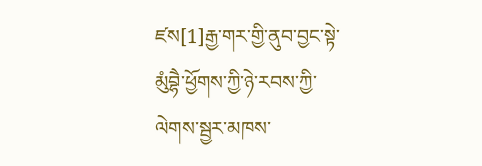ཛས[1]རྒྱ་གར་གྱི་ནུབ་བྱང་སྟེ་མུཾབྷཻ་ཕྱོགས་ཀྱི་ཉེ་རབས་ཀྱི་ལེགས་སྦྱར་མཁས་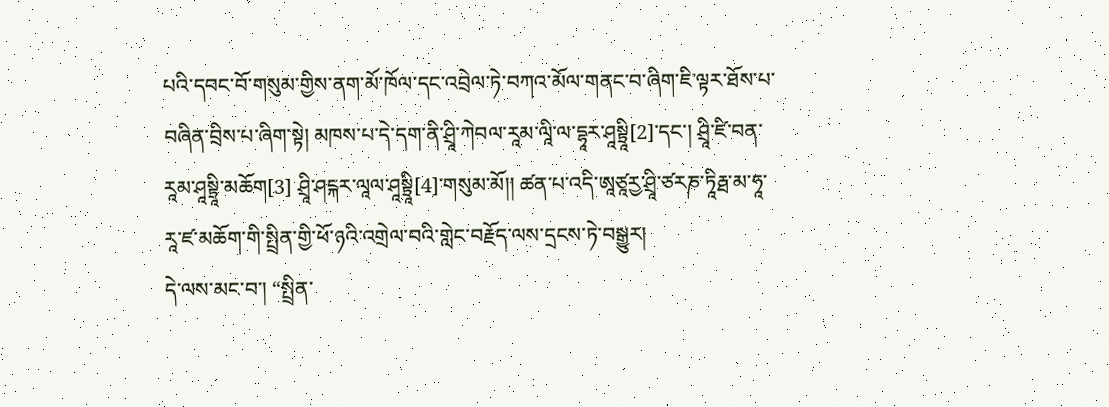པའི་དབང་བོ་གསུམ་གྱིས་ནག་མོ་ཁོལ་དང་འབྲེལ་ཏེ་བཀའ་མོལ་གནང་བ་ཞིག་ཇི་ལྟར་ཐོས་པ་བཞིན་བྲིས་པ་ཞིག་སྟེ། མཁས་པ་དེ་དག་ནི་ཤྲཱི་ཀེབལ་རཱམ་ལཱི་ལ་དྷཱར་ཤཱསྟྲཱི[2]་དང་། ཤྲཱི་ཛི་བན་རཱམ་ཤཱསྟྲཱི་མཆོག[3] ཤྲཱི་ཤངྐར་ལཱལ་ཤཱསྟྲཱི[4]་གསུམ་མོ།། ཚན་པ་འདི་ཨཱཙཱརྱ་ཤྲཱི་ཙརཎ་ཏཱིརྠ་མ་ཧཱ་རཱ་ཛ་མཆོག་གི་སྤྲིན་གྱི་ཕོ་ཉའི་འགྲེལ་བའི་གླེང་བརྗོད་ལས་དྲངས་ཏེ་བསྒྱུར།
དེ་ལས་མང་བ་། “སྤྲིན་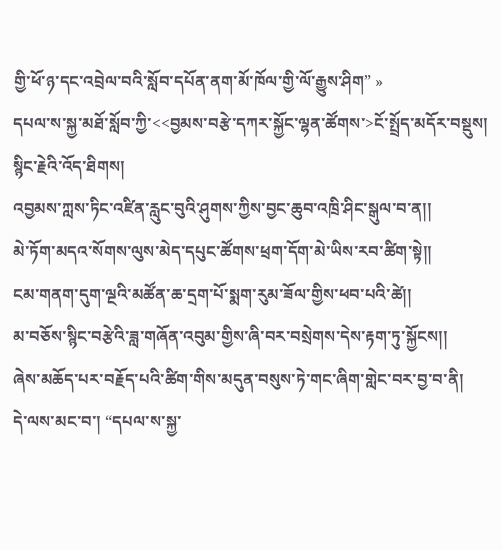གྱི་ཕོ་ཉ་དང་འབྲེལ་བའི་སློབ་དཔོན་ནག་མོ་ཁོལ་གྱི་ལོ་རྒྱུས་ཤིག” »
དཔལ་ས་སྐྱ་མཐོ་སློབ་ཀྱི་<<བྱམས་བརྩེ་དཀར་སྐྱོང་ལྷན་ཚོགས་>ངོ་སྤྲོད་མདོར་བསྡུས།
སྙིང་རྗེའི་འོད་ཐིགས།
འབྱམས་ཀླས་ཏིང་འཛིན་རླུང་བུའི་ཤུགས་ཀྱིས་བྱང་ཆུབ་འཁྲི་ཤིང་སྒུལ་བ་ན།།
མེ་ཏོག་མདའ་སོགས་ལུས་མེད་དཔུང་ཚོགས་ཕྲག་དོག་མེ་ཡིས་རབ་ཚིག་སྟེ།།
ངམ་གནག་དུག་ལྔའི་མཚོན་ཆ་དྲག་པོ་སྨག་རུམ་ཟོལ་གྱིས་ཕབ་པའི་ཚེ།།
མ་བཅོས་སྙིང་བརྩེའི་ཟླ་གཞོན་འབུམ་གྱིས་ཞི་བར་བསྲེགས་དེས་རྟག་ཏུ་སྐྱོངས།།
ཞེས་མཆོད་པར་བརྗོད་པའི་ཚིག་གིས་མདུན་བསུས་ཏེ་གང་ཞིག་གླེང་བར་བྱ་བ་ནི།
དེ་ལས་མང་བ་། “དཔལ་ས་སྐྱ་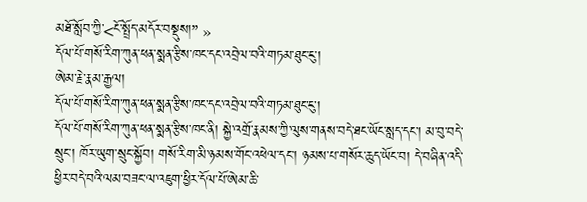མཐོ་སློབ་ཀྱི་<ངོ་སྤྲོད་མདོར་བསྡུས།” »
དོལ་པོ་གསོ་རིག་ཀུན་ཕན་སྨན་རྩིས་ཁང་དང་འབྲེལ་བའི་གཏམ་ཐུང་ངུ་།
ཨེམ་རྗེ་རྣམ་རྒྱལ།
དོལ་པོ་གསོ་རིག་ཀུན་ཕན་སྨན་རྩིས་ཁང་དང་འབྲེལ་བའི་གཏམ་ཐུང་ངུ་།
དོལ་པོ་གསོ་རིག་ཀུན་ཕན་སྨན་རྩིས་ཁང་ནི། སྐྱེ་འགྲོ་རྣམས་ཀྱི་ལུས་གནས་བདེ་ཐང་ཡོང་སླད་དང་། མ་བུ་བདེ་སྲུང་། ཁོར་ཡུག་སྲུང་སྐྱོབ། གསོ་རིག་མི་ཉམས་གོང་འཕེལ་དང་། ཉམས་པ་གསོར་ཆུད་ཡོང་བ། དེ་བཞིན་འདི་ཕྱིར་བདེ་བའི་ལམ་བཟང་ལ་འཇུག་ཕྱིར་དོལ་པོ་ཨེམ་ཆི་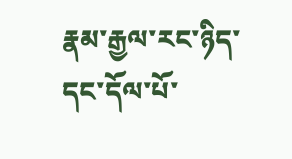རྣམ་རྒྱལ་རང་ཉིད་དང་དོལ་པོ་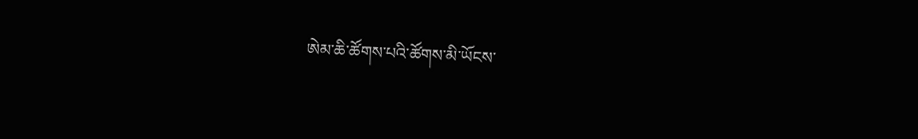ཨེམ་ཆི་ཚོགས་པའི་ཚོགས་མི་ཡོངས་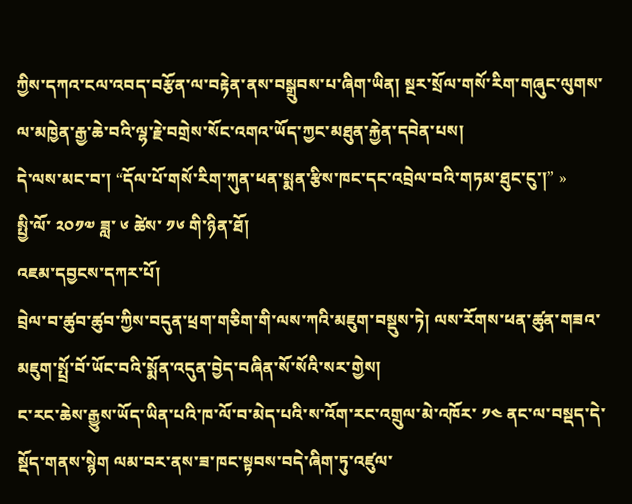ཀྱིས་དཀའ་ངལ་འབད་བརྩོན་ལ་བརྟེན་ནས་བསྒྲུབས་པ་ཞིག་ཡིན། སྔར་སྲོལ་གསོ་རིག་གཞུང་ལུགས་ལ་མཁྱེན་རྒྱ་ཆེ་བའི་ལྷ་རྗེ་བགྲེས་སོང་འགའ་ཡོད་ཀྱང་མཐུན་རྐྱེན་དབེན་པས།
དེ་ལས་མང་བ་། “དོལ་པོ་གསོ་རིག་ཀུན་ཕན་སྨན་རྩིས་ཁང་དང་འབྲེལ་བའི་གཏམ་ཐུང་ངུ་།” »
སྤྱི་ལོ་ ༢༠༡༧ ཟླ་ ༦ ཚེས་ ༡༦ གི་ཉིན་ཐོ།
འཇམ་དབྱངས་དཀར་པོ།
བྲེལ་བ་ཚུབ་ཚུབ་ཀྱིས་བདུན་ཕྲག་གཅིག་གི་ལས་ཀའི་མཇུག་བསྡུས་ཏེ། ལས་རོགས་ཕན་ཚུན་གཟའ་མཇུག་སྤྲོ་བོ་ཡོང་བའི་སྨོན་འདུན་བྱེད་བཞིན་སོ་སོའི་སར་གྱེས།
ང་རང་ཆེས་རྒྱུས་ཡོད་ཡིན་པའི་ཁ་ལོ་བ་མེད་པའི་ས་འོག་རང་འགྲུལ་མེ་འཁོར་ ༡༤ ནང་ལ་བསྡད་དེ་སྡོད་གནས་སྙེག ལམ་བར་ནས་ཟ་ཁང་སྟབས་བདེ་ཞིག་ཏུ་འཛུལ་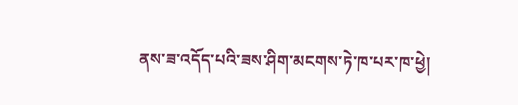ནས་ཟ་འདོད་པའི་ཟས་ཤིག་མངགས་ཏེ་ཁ་པར་ཁ་ཕྱེ།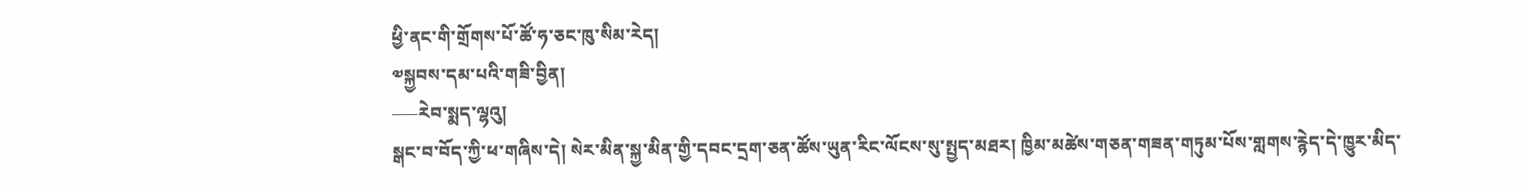ཕྱི་ནང་གི་གྲོགས་པོ་ཚོ་ཧ་ཅང་ཁུ་སིམ་རེད།
༧སྐྱབས་དམ་པའི་གཟི་བྱིན།
—–རེབ་སྨད་ལྷའུ།
སྒང་བ་བོད་ཀྱི་ཕ་གཞིས་དེ། སེར་མིན་སྐྱ་མིན་གྱི་དབང་དྲག་ཅན་ཚོས་ཡུན་རིང་ལོངས་སུ་སྤྱད་མཐར། ཁྱིམ་མཚེས་གཅན་གཟན་གཏུམ་པོས་གླགས་རྙེད་དེ་ཁྱུར་མིད་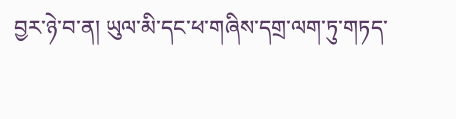བྱར་ཉེ་བ་ན། ཡུལ་མི་དང་ཕ་གཞིས་དགྲ་ལག་ཏུ་གཏད་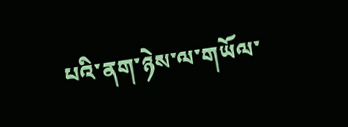པའི་ནག་ཉེས་ལ་གཡོལ་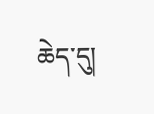ཆེད་དུ།